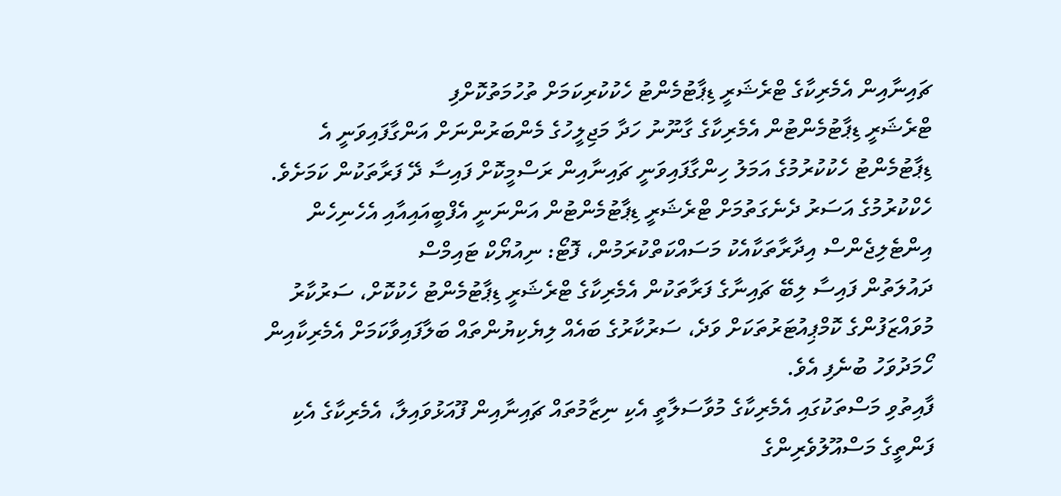ޗައިނާއިން އެމެރިކާގެ ޓްރެޝަރީ ޑިޕާޓުމެންޓު ހެކުކުރިކަމަށް ތުހުމަތުކޮށްފި
ޓްރެޝަރީ ޑިޕާޓުމެންޓުން އެމެރިކާގެ ގާނޫނު ހަދާ މަޖިލީހުގެ މެންބަރުންނަށް އަންގާފައިވަނީ އެ ޑިޕާޓުމެންޓު ހެކުކުރުމުގެ އަމަލު ހިންގާފައިވަނީ ޗައިނާއިން ރަސްމީކޮށް ފައިސާ ދޭ ފަރާތަކުން ކަމަށެވެ.
ހެކްކުރުމުގެ އަސަރު ދެނެގަތުމަށް ޓްރެޝަރީ ޑިޕާޓުމެންޓުން އަންނަނީ އެފްބީއައިއާއި އެހެނިހެން އިންޓެލިޖެންސް އިދާރާތަކާއެކު މަސައްކަތްކުރަމުން، ފޮޓޯ: ނިއުޔޯކް ޓައިމްސް
ދައުލަތުން ފައިސާ ލިބޭ ޗައިނާގެ ފަރާތަކުން އެމެރިކާގެ ޓްރެޝަރީ ޑިޕާޓުމެންޓު ހެކުކޮށް، ސަރުކާރު މުވައްޒަފުންގެ ކޮމްޕިއުޓަރުތަކަށް ވަދެ، ސަރުކާރުގެ ބައެއް ލިޔެކިޔުންތައް ބަލާފައިވާކަމަށް އެމެރިކާއިން ހޯމަދުވަހު ބުނެފި އެވެ.
ފާއިތުވި މަސްތަކުގައި އެމެރިކާގެ މުވާސަލާތީ އެކި ނިޒާމުތައް ޗައިނާއިން ފޫއަޅުވައިލާ، އެމެރިކާގެ އެކި ފަންތީގެ މަސްއޫލުވެރިންގެ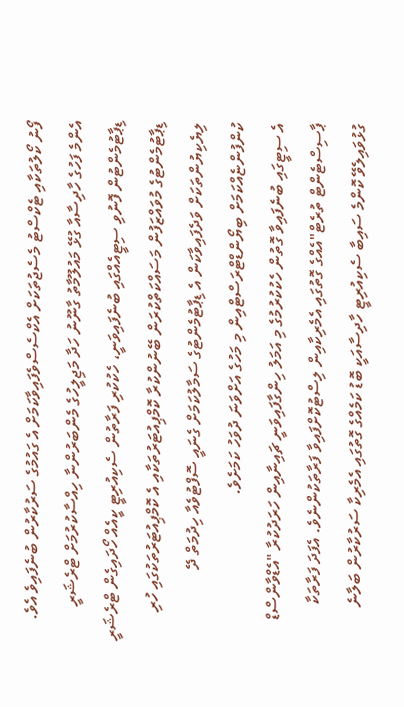ފޯނު ކޯލުތަކާއި ޓެކްސްޓު މެސެޖުތަކަށް އެކްސެސްވެފައިވާކަމަށް އެ ގައުމުގެ ސަރުކާރުން ބުނެފައިވެ އެވެ.
އެންމެ ފަހުގެ ހާދިސާއާ ގުޅޭ މައުލޫމާތު ގާނޫނު ހަދާ މަޖިލީހުގެ މެންބަރުންނާ ހިއްސާކުރުމަށް ޓްރެޝަރީ ޑިޕާޓުމެންޓުން ފޮނުވި ސިޓީއެއްގައި ބުނެފައިވަނީ، ހެކުކުރި ފަރާތުން ސެކިއުރިޓީ ކީއެއް ހޯދައިގެން ޓްރެޝަރީ ޑިޕާޓުމެންޓުގެ މުވައްޒަފުން މަސައްކަތްކުރަން ބޭނުންކުރާ ކޮމްޕިއުޓަރުތަކާއި އެ ކޮމްޕިއުޓަރުތަކުގައި ހުރި ލިޔެކިޔުންތަކަށް ވަދެފައިވާކަން އެ ޑިޕާޓުމެންޓުގެ ސަމާލުކަމަށް ގެނައީ ސޮފްޓުވެއާ ހިދުމަތް ދޭ ކުންފުންޏެއްކަމަށް ބިޔޯންޑްޓްރަސްޓްއިން މި މަހުގެ އަށްވަނަ ދުވަހު ކަމަށެވެ.
އެ ސިޓީގައި ބުނެފައިވާ ގޮތުން ހެކުކުރުމުގެ މި އަމަލު ހިންގާފައިވަނީ ޗައިނާއިން ހަރަދުކުރާ "އެޑްވާންސްޑް ޕާސިސްޓެންޓް ތުރެޓް"އެއްގެ ގޮތުގައި އެމެރިކާއިން ލިސްޓުކޮށްފައިވާ ފަރާތަކުންނެވެ. އެފަދަ ފަރާތަކާ ގުޅުވައިލެވޭ ކޮންމެ ސައިބާ ސެކިއުރިޓީ ހާދިސާއަކީ ބޮޑު ކަމެއްގެ ގޮތުގައި އެމެރިކާ ސަރުކާރުން ބަލާނެ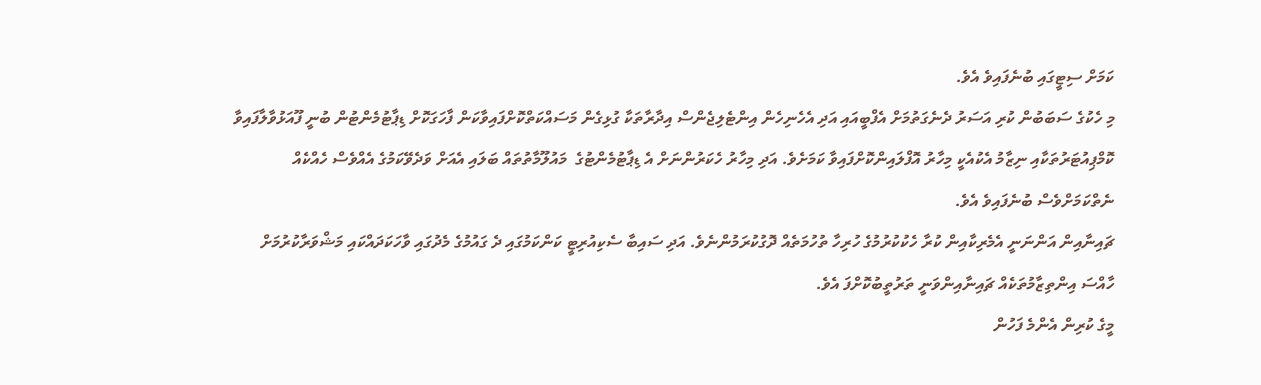ކަމަށް ސިޓީގައި ބުނެފައިވެ އެވެ.
މި ހެކުގެ ސަބަބުން ކުރި އަސަރު ދެނެގަތުމަށް އެފްބީއައި އަދި އެހެނިހެން އިންޓެލިޖެންސް އިދާރާތަކާ ގުޅިގެން މަސައްކަތްކޮށްފައިވާކަން ފާހަގަކޮށް ޑިޕާޓުމެންޓުން ބުނީ ފޫއަޅުވާލާފައިވާ ކޮމްޕިއުޓަރުތަކާއި ނިޒާމު އެކުއެކީ މިހާރު އޮފްލައިންކޮށްފައިވާ ކަމަށެވެ. އަދި މިހާރު ހެކަރުންނަށް އެ ޑިޕާޓުމެންޓުގެ  މައުލޫމާތުތައް ބަލައި އެއަށް ވަދެވޭކަމުގެ އެއްވެސް ހެއްކެއް ނެތްކަމަށްވެސް ބުނެފައިވެ އެވެ.
ޗައިނާއިން އަންނަނީ އެމެރިކާއިން ކުރާ ހެކުކުރުމުގެ ހުރިހާ ތުހުމަތެއް ދޮގުކުރަމުންނެވެ. އަދި ސައިބާ ސެކިއުރިޓީ ކަންކަމުގައި ދެ ގައުމުގެ މެދުގައި ވާހަކަދައްކައި މަޝްވަރާކުރުމަށް ހާއްސަ އިންތިޒާމުތަކެއް ޗައިނާއިންވަނީ ތަރުތީބުކޮށްފަ އެވެ.
މީގެ ކުރިން އެންމެ ފަހުން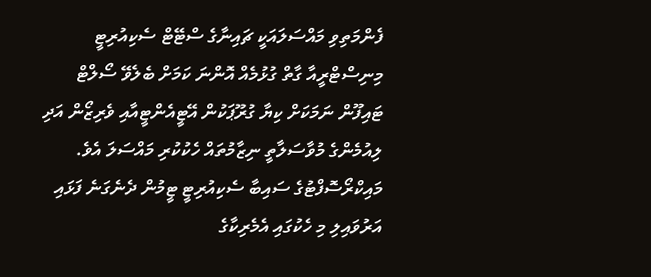ފެންމަތިވި މައްސަލައަކީ ޗައިނާގެ ސްޓޭޓް ސެކިއުރިޓީ މިނިސްޓްރީއާ ގާތް ގުޅުމެއް އޮންނަ ކަމަށް ބެލެވޭ ސޯލްޓް ޓައިފޫން ނަމަކަށް ކިޔާ ގުރޫޕަކުން އޭޓީއެންޓީއާއި ވެރިޒޯން އަދި ލިއުމެންގެ މުވާސަލާތީ ނިޒާމުތައް ހެކުކުރި މައްސަލަ އެވެ.
މައިކްރޯސޮފްޓުގެ ސައިބާ ސެކިއުރިޓީ ޓީމުން ދެނެގަނެ ފަޅައި އަރުވައިލި މި ހެކުގައި އެމެރިކާގެ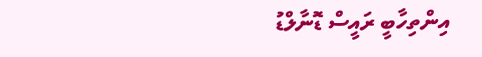އިންތިހާބީ ރައީސް ޑޮނާލްޑު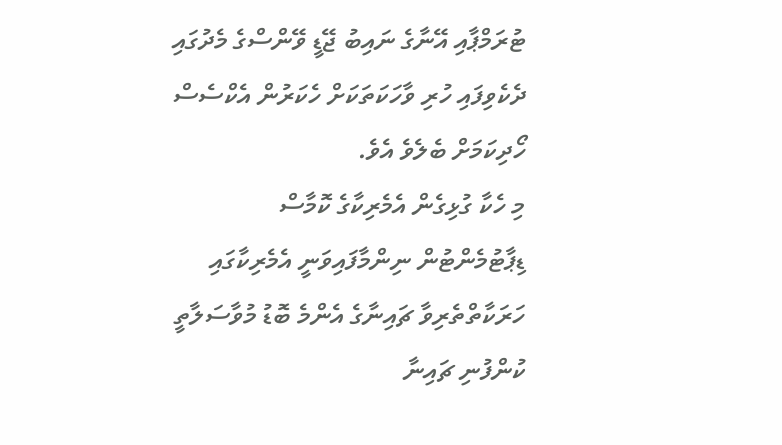ޓުރަމްޕާއި އޭނާގެ ނައިބު ޖޭޑީ ވޭންސްގެ މެދުގައި ދެކެވިފައި ހުރި ވާހަކަތަކަށް ހެކަރުން އެކްސެސް ހޯދިކަމަށް ބެލެވެ އެވެ.
މި ހެކާ ގުޅިގެން އެމެރިކާގެ ކޮމާސް ޑިޕާޓުމެންޓުން ނިންމާފައިވަނީ އެމެރިކާގައި ހަރަކާތްތެރިވާ ޗައިނާގެ އެންމެ ބޮޑު މުވާސަލާތީ ކުންފުނި ޗައިނާ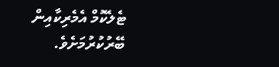ޓެލެކޮމް އެމެރިކާއިން ބޭރުކުރުމަށެވެ.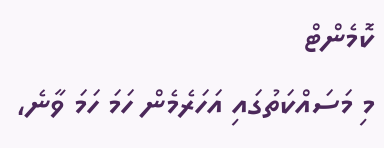ކޮމެންޓް
މި މަސައްކަތުގައި އަހަރެމެން ހަމަ ހަމަ ވާނެ،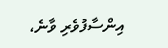އިންސާފުވެރި ވާނެ،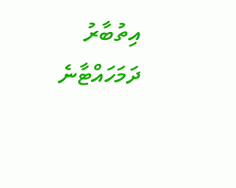އިތުބާރު ދަމަހައްޓާނެ